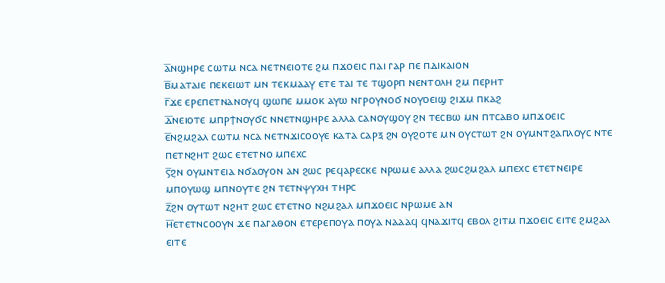ⲁ̅ⲛϣⲏⲣⲉ ⲥⲱⲧⲙ ⲛⲥⲁ ⲛⲉⲧⲛⲉⲓⲟⲧⲉ ϩⲙ ⲡϫⲟⲉⲓⲥ ⲡⲁⲓ ⲅⲁⲣ ⲡⲉ ⲡⲇⲓⲕⲁⲓⲟⲛ
ⲃ̅ⲙⲁⲧⲁⲓⲉ ⲡⲉⲕⲉⲓⲱⲧ ⲙⲛ ⲧⲉⲕⲙⲁⲁⲩ ⲉⲧⲉ ⲧⲁⲓ ⲧⲉ ⲧϣⲟⲣⲡ ⲛⲉⲛⲧⲟⲗⲏ ϩⲙ ⲡⲉⲣⲏⲧ
ⲅ̅ϫⲉ ⲉⲣⲉⲡⲉⲧⲛⲁⲛⲟⲩϥ ϣⲱⲡⲉ ⲙⲙⲟⲕ ⲁⲩⲱ ⲛⲅⲣⲟⲩⲛⲟϭ ⲛⲟⲩⲟⲉⲓϣ ϩⲓϫⲙ ⲡⲕⲁϩ
ⲇ̅ⲛⲉⲓⲟⲧⲉ ⲙⲡⲣϯⲛⲟⲩϭⲥ ⲛⲛⲉⲧⲛϣⲏⲣⲉ ⲁⲗⲗⲁ ⲥⲁⲛⲟⲩϣⲟⲩ ϩⲛ ⲧⲉⲥⲃⲱ ⲙⲛ ⲡⲧⲥⲁⲃⲟ ⲙⲡϫⲟⲉⲓⲥ
ⲉ̅ⲛϩⲙϩⲁⲗ ⲥⲱⲧⲙ ⲛⲥⲁ ⲛⲉⲧⲛϫⲓⲥⲟⲟⲩⲉ ⲕⲁⲧⲁ ⲥⲁⲣⲝ ϩⲛ ⲟⲩϩⲟⲧⲉ ⲙⲛ ⲟⲩⲥⲧⲱⲧ ϩⲛ ⲟⲩⲙⲛⲧϩⲁⲡⲗⲟⲩⲥ ⲛⲧⲉ ⲡⲉⲧⲛϩⲏⲧ ϩⲱⲥ ⲉⲧⲉⲧⲛⲟ ⲙⲡⲉⲭⲥ
ⲋ̅ϩⲛ ⲟⲩⲙⲛⲧⲉⲓⲁ ⲛϭⲁⲟⲩⲟⲛ ⲁⲛ ϩⲱⲥ ⲣⲉϥⲁⲣⲉⲥⲕⲉ ⲛⲣⲱⲙⲉ ⲁⲗⲗⲁ ϩⲱⲥϩⲙϩⲁⲗ ⲙⲡⲉⲭⲥ ⲉⲧⲉⲧⲛⲉⲓⲣⲉ ⲙⲡⲟⲩⲱϣ ⲙⲡⲛⲟⲩⲧⲉ ϩⲛ ⲧⲉⲧⲛⲯⲩⲭⲏ ⲧⲏⲣⲥ
ⲍ̅ϩⲛ ⲟⲩⲧⲱⲧ ⲛϩⲏⲧ ϩⲱⲥ ⲉⲧⲉⲧⲛⲟ ⲛϩⲙϩⲁⲗ ⲙⲡϫⲟⲉⲓⲥ ⲛⲣⲱⲙⲉ ⲁⲛ
ⲏ̅ⲉⲧⲉⲧⲛⲥⲟⲟⲩⲛ ϫⲉ ⲡⲁⲅⲁⲑⲟⲛ ⲉⲧⲉⲣⲉⲡⲟⲩⲁ ⲡⲟⲩⲁ ⲛⲁⲁⲁϥ ϥⲛⲁϫⲓⲧϥ ⲉⲃⲟⲗ ϩⲓⲧⲙ ⲡϫⲟⲉⲓⲥ ⲉⲓⲧⲉ ϩⲙϩⲁⲗ ⲉⲓⲧⲉ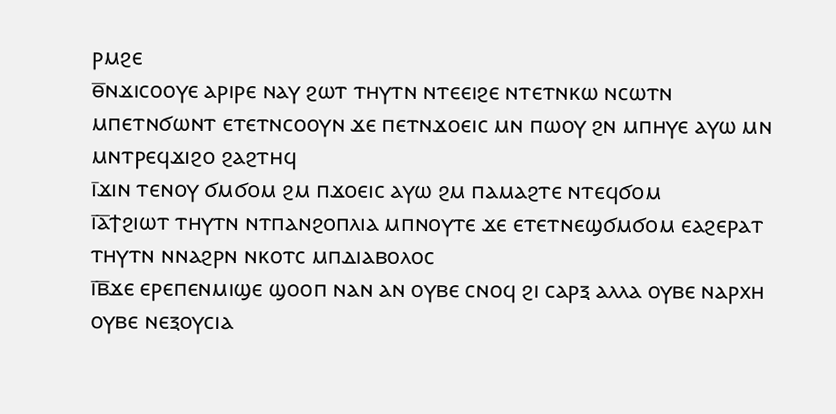ⲣⲙϩⲉ
ⲑ̅ⲛϫⲓⲥⲟⲟⲩⲉ ⲁⲣⲓⲣⲉ ⲛⲁⲩ ϩⲱⲧ ⲧⲏⲩⲧⲛ ⲛⲧⲉⲉⲓϩⲉ ⲛⲧⲉⲧⲛⲕⲱ ⲛⲥⲱⲧⲛ ⲙⲡⲉⲧⲛϭⲱⲛⲧ ⲉⲧⲉⲧⲛⲥⲟⲟⲩⲛ ϫⲉ ⲡⲉⲧⲛϫⲟⲉⲓⲥ ⲙⲛ ⲡⲱⲟⲩ ϩⲛ ⲙⲡⲏⲩⲉ ⲁⲩⲱ ⲙⲛ ⲙⲛⲧⲣⲉϥϫⲓϩⲟ ϩⲁϩⲧⲏϥ
ⲓ̅ϫⲓⲛ ⲧⲉⲛⲟⲩ ϭⲙϭⲟⲙ ϩⲙ ⲡϫⲟⲉⲓⲥ ⲁⲩⲱ ϩⲙ ⲡⲁⲙⲁϩⲧⲉ ⲛⲧⲉϥϭⲟⲙ
ⲓ̅ⲁ̅ϯϩⲓⲱⲧ ⲧⲏⲩⲧⲛ ⲛⲧⲡⲁⲛϩⲟⲡⲗⲓⲁ ⲙⲡⲛⲟⲩⲧⲉ ϫⲉ ⲉⲧⲉⲧⲛⲉϣϭⲙϭⲟⲙ ⲉⲁϩⲉⲣⲁⲧ ⲧⲏⲩⲧⲛ ⲛⲛⲁϩⲣⲛ ⲛⲕⲟⲧⲥ ⲙⲡⲇⲓⲁⲃⲟⲗⲟⲥ
ⲓ̅ⲃ̅ϫⲉ ⲉⲣⲉⲡⲉⲛⲙⲓϣⲉ ϣⲟⲟⲡ ⲛⲁⲛ ⲁⲛ ⲟⲩⲃⲉ ⲥⲛⲟϥ ϩⲓ ⲥⲁⲣⲝ ⲁⲗⲗⲁ ⲟⲩⲃⲉ ⲛⲁⲣⲭⲏ ⲟⲩⲃⲉ ⲛⲉⲝⲟⲩⲥⲓⲁ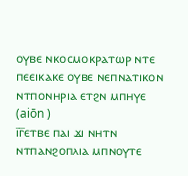ⲟⲩⲃⲉ ⲛⲕⲟⲥⲙⲟⲕⲣⲁⲧⲱⲣ ⲛⲧⲉ ⲡⲉⲉⲓⲕⲁⲕⲉ ⲟⲩⲃⲉ ⲛⲉⲡⲛⲁⲧⲓⲕⲟⲛ ⲛⲧⲡⲟⲛⲏⲣⲓⲁ ⲉⲧϩⲛ ⲙⲡⲏⲩⲉ (aiōn )
ⲓ̅ⲅ̅ⲉⲧⲃⲉ ⲡⲁⲓ ϫⲓ ⲛⲏⲧⲛ ⲛⲧⲡⲁⲛϩⲟⲡⲗⲓⲁ ⲙⲡⲛⲟⲩⲧⲉ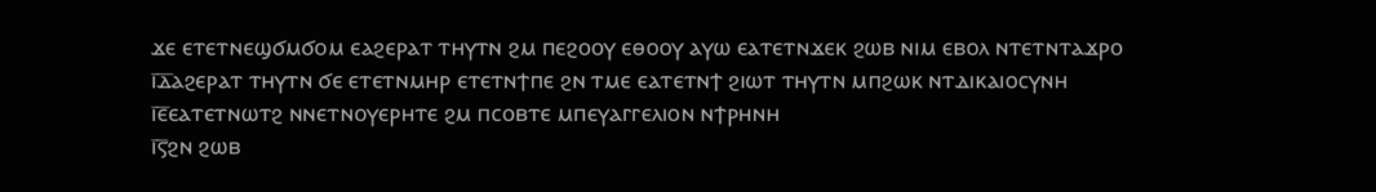ϫⲉ ⲉⲧⲉⲧⲛⲉϣϭⲙϭⲟⲙ ⲉⲁϩⲉⲣⲁⲧ ⲧⲏⲩⲧⲛ ϩⲙ ⲡⲉϩⲟⲟⲩ ⲉⲑⲟⲟⲩ ⲁⲩⲱ ⲉⲁⲧⲉⲧⲛϫⲉⲕ ϩⲱⲃ ⲛⲓⲙ ⲉⲃⲟⲗ ⲛⲧⲉⲧⲛⲧⲁϫⲣⲟ
ⲓ̅ⲇ̅ⲁϩⲉⲣⲁⲧ ⲧⲏⲩⲧⲛ ϭⲉ ⲉⲧⲉⲧⲛⲙⲏⲣ ⲉⲧⲉⲧⲛϯⲡⲉ ϩⲛ ⲧⲙⲉ ⲉⲁⲧⲉⲧⲛϯ ϩⲓⲱⲧ ⲧⲏⲩⲧⲛ ⲙⲡϩⲱⲕ ⲛⲧⲇⲓⲕⲁⲓⲟⲥⲩⲛⲏ
ⲓ̅ⲉ̅ⲉⲁⲧⲉⲧⲛⲱⲧϩ ⲛⲛⲉⲧⲛⲟⲩⲉⲣⲏⲧⲉ ϩⲙ ⲡⲥⲟⲃⲧⲉ ⲙⲡⲉⲩⲁⲅⲅⲉⲗⲓⲟⲛ ⲛϯⲣⲏⲛⲏ
ⲓ̅ⲋ̅ϩⲛ ϩⲱⲃ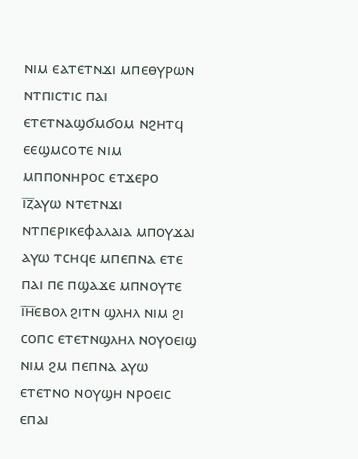ⲛⲓⲙ ⲉⲁⲧⲉⲧⲛϫⲓ ⲙⲡⲉⲑⲩⲣⲱⲛ ⲛⲧⲡⲓⲥⲧⲓⲥ ⲡⲁⲓ ⲉⲧⲉⲧⲛⲁϣϭⲙϭⲟⲙ ⲛϩⲏⲧϥ ⲉⲉϣⲙⲥⲟⲧⲉ ⲛⲓⲙ ⲙⲡⲡⲟⲛⲏⲣⲟⲥ ⲉⲧϫⲉⲣⲟ
ⲓ̅ⲍ̅ⲁⲩⲱ ⲛⲧⲉⲧⲛϫⲓ ⲛⲧⲡⲉⲣⲓⲕⲉⲫⲁⲗⲁⲓⲁ ⲙⲡⲟⲩϫⲁⲓ ⲁⲩⲱ ⲧⲥⲏϥⲉ ⲙⲡⲉⲡⲛⲁ ⲉⲧⲉ ⲡⲁⲓ ⲡⲉ ⲡϣⲁϫⲉ ⲙⲡⲛⲟⲩⲧⲉ
ⲓ̅ⲏ̅ⲉⲃⲟⲗ ϩⲓⲧⲛ ϣⲗⲏⲗ ⲛⲓⲙ ϩⲓ ⲥⲟⲡⲥ ⲉⲧⲉⲧⲛϣⲗⲏⲗ ⲛⲟⲩⲟⲉⲓϣ ⲛⲓⲙ ϩⲙ ⲡⲉⲡⲛⲁ ⲁⲩⲱ ⲉⲧⲉⲧⲛⲟ ⲛⲟⲩϣⲏ ⲛⲣⲟⲉⲓⲥ ⲉⲡⲁⲓ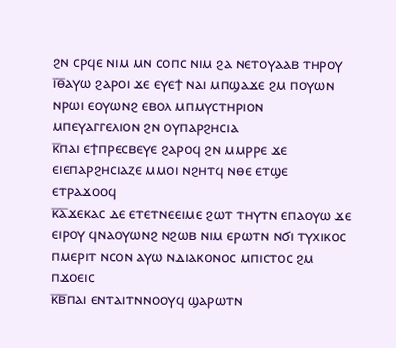ϩⲛ ⲥⲣϥⲉ ⲛⲓⲙ ⲙⲛ ⲥⲟⲡⲥ ⲛⲓⲙ ϩⲁ ⲛⲉⲧⲟⲩⲁⲁⲃ ⲧⲏⲣⲟⲩ
ⲓ̅ⲑ̅ⲁⲩⲱ ϩⲁⲣⲟⲓ ϫⲉ ⲉⲩⲉϯ ⲛⲁⲓ ⲙⲡϣⲁϫⲉ ϩⲙ ⲡⲟⲩⲱⲛ ⲛⲣⲱⲓ ⲉⲟⲩⲱⲛϩ ⲉⲃⲟⲗ ⲙⲡⲙⲩⲥⲧⲏⲣⲓⲟⲛ ⲙⲡⲉⲩⲁⲅⲅⲉⲗⲓⲟⲛ ϩⲛ ⲟⲩⲡⲁⲣϩⲏⲥⲓⲁ
ⲕ̅ⲡⲁⲓ ⲉϯⲡⲣⲉⲥⲃⲉⲩⲉ ϩⲁⲣⲟϥ ϩⲛ ⲙⲙⲣⲣⲉ ϫⲉ ⲉⲓⲉⲡⲁⲣϩⲏⲥⲓⲁⲍⲉ ⲙⲙⲟⲓ ⲛϩⲏⲧϥ ⲛⲑⲉ ⲉⲧϣⲉ ⲉⲧⲣⲁϫⲟⲟϥ
ⲕ̅ⲁ̅ϫⲉⲕⲁⲥ ⲇⲉ ⲉⲧⲉⲧⲛⲉⲉⲓⲙⲉ ϩⲱⲧ ⲧⲏⲩⲧⲛ ⲉⲡⲁⲟⲩⲱ ϫⲉ ⲉⲓⲣⲟⲩ ϥⲛⲁⲟⲩⲱⲛϩ ⲛϩⲱⲃ ⲛⲓⲙ ⲉⲣⲱⲧⲛ ⲛϭⲓ ⲧⲩⲭⲓⲕⲟⲥ ⲡⲙⲉⲣⲓⲧ ⲛⲥⲟⲛ ⲁⲩⲱ ⲛⲇⲓⲁⲕⲟⲛⲟⲥ ⲙⲡⲓⲥⲧⲟⲥ ϩⲙ ⲡϫⲟⲉⲓⲥ
ⲕ̅ⲃ̅ⲡⲁⲓ ⲉⲛⲧⲁⲓⲧⲛⲛⲟⲟⲩϥ ϣⲁⲣⲱⲧⲛ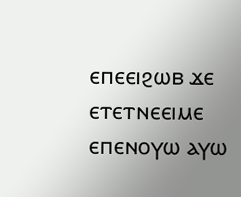ⲉⲡⲉⲉⲓϩⲱⲃ ϫⲉ ⲉⲧⲉⲧⲛⲉⲉⲓⲙⲉ ⲉⲡⲉⲛⲟⲩⲱ ⲁⲩⲱ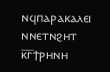ⲛϥⲡⲁⲣⲁⲕⲁⲗⲉⲓ ⲛⲛⲉⲧⲛϩⲏⲧ
ⲕ̅ⲅ̅ϯⲣⲏⲛⲏ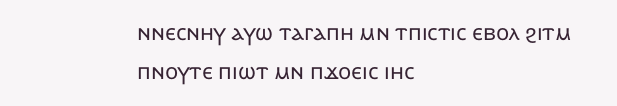ⲛⲛⲉⲥⲛⲏⲩ ⲁⲩⲱ ⲧⲁⲅⲁⲡⲏ ⲙⲛ ⲧⲡⲓⲥⲧⲓⲥ ⲉⲃⲟⲗ ϩⲓⲧⲙ ⲡⲛⲟⲩⲧⲉ ⲡⲓⲱⲧ ⲙⲛ ⲡϫⲟⲉⲓⲥ ⲓⲏⲥ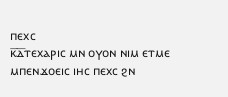ⲡⲉⲭⲥ
ⲕ̅ⲇ̅ⲧⲉⲭⲁⲣⲓⲥ ⲙⲛ ⲟⲩⲟⲛ ⲛⲓⲙ ⲉⲧⲙⲉ ⲙⲡⲉⲛϫⲟⲉⲓⲥ ⲓⲏⲥ ⲡⲉⲭⲥ ϩⲛ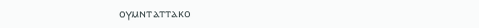ⲟⲩⲙⲛⲧⲁⲧⲧⲁⲕⲟ